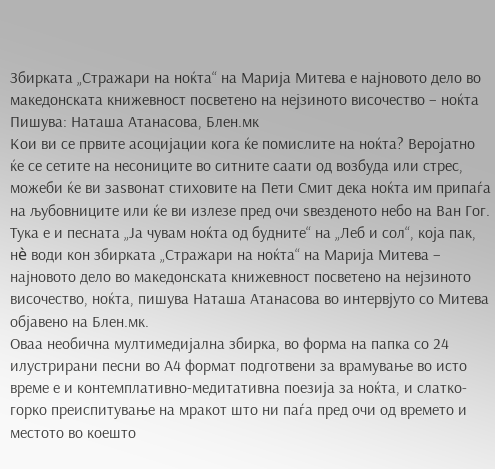Збирката „Стражари на ноќта“ на Марија Митева е најновото дело во македонската книжевност посветено на нејзиното височество – ноќта
Пишува: Наташа Атанасова, Блен.мк
Кои ви се првите асоцијации кога ќе помислите на ноќта? Веројатно ќе се сетите на несониците во ситните саати од возбуда или стрес, можеби ќе ви заѕвонат стиховите на Пети Смит дека ноќта им припаѓа на љубовниците или ќе ви излезе пред очи ѕвезденото небо на Ван Гог. Тука е и песната „Ја чувам ноќта од будните“ на „Леб и сол“, која пак, нè води кон збирката „Стражари на ноќта“ на Марија Митева – најновото дело во македонската книжевност посветено на нејзиното височество, ноќта, пишува Наташа Атанасова во интервјуто со Митева објавено на Блен.мк.
Оваа необична мултимедијална збирка, во форма на папка со 24 илустрирани песни во А4 формат подготвени за врамување во исто време е и контемплативно-медитативна поезија за ноќта, и слатко-горко преиспитување на мракот што ни паѓа пред очи од времето и местото во коешто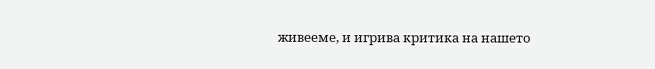живееме, и игрива критика на нашето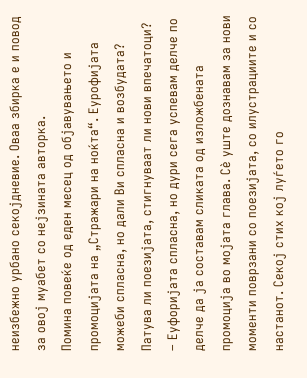неизбежно урбано секојдневие. Оваа збирка е и повод за овој муабет со нејзината авторка.
Помина повеќе од еден месец од објавувањето и промоцијата на „Стражари на ноќта“. Еурофијата можеби спласна, но дали Ви спласна и возбудата? Патува ли поезијата, стигнуваат ли нови впечатоци?
– Еуфоријата спласна, но дури сега успевам делче по делче да ја составам сликата од изложбената промоција во мојата глава. Сѐ уште дознавам за нови моменти поврзани со поезијата, со илустрациите и со настанот. Секој стих кој луѓето го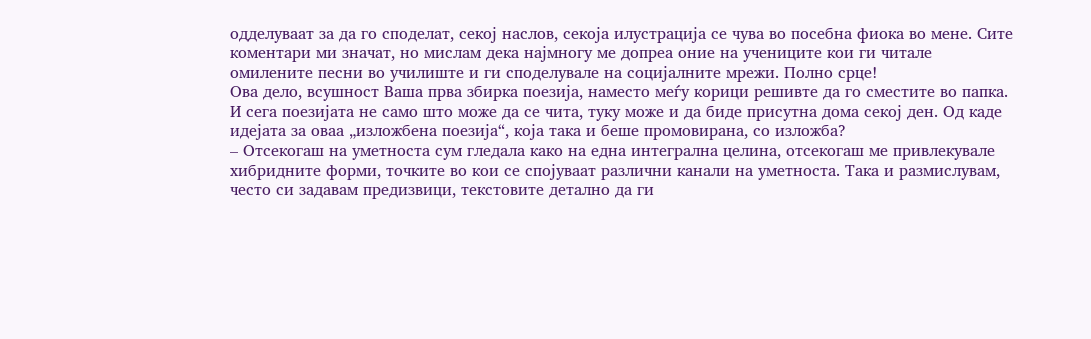одделуваат за да го споделат, секој наслов, секоја илустрација се чува во посебна фиока во мене. Сите коментари ми значат, но мислам дека најмногу ме допреа оние на учениците кои ги читале омилените песни во училиште и ги споделувале на социјалните мрежи. Полно срце!
Ова дело, всушност Ваша прва збирка поезија, наместо меѓу корици решивте да го сместите во папка. И сега поезијата не само што може да се чита, туку може и да биде присутна дома секој ден. Од каде идејата за оваа „изложбена поезија“, која така и беше промовирана, со изложба?
– Отсекогаш на уметноста сум гледала како на една интегрална целина, отсекогаш ме привлекувале хибридните форми, точките во кои се спојуваат различни канали на уметноста. Така и размислувам, често си задавам предизвици, текстовите детално да ги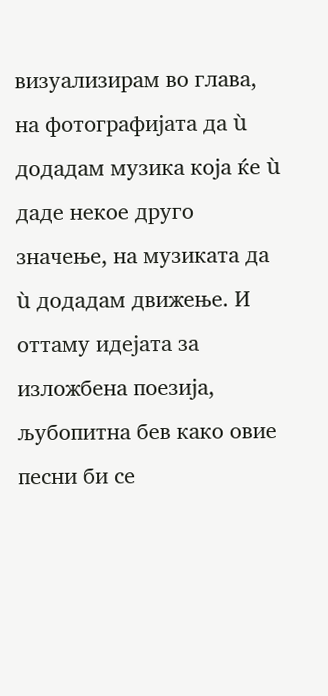визуализирам во глава, на фотографијата да ù додадам музика која ќе ù даде некое друго значење, на музиката да ù додадам движење. И оттаму идејата за изложбена поезија, љубопитна бев како овие песни би се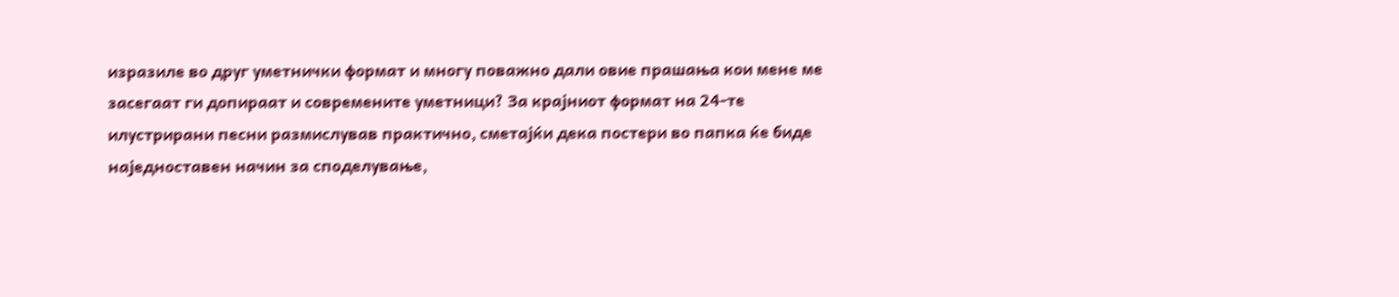изразиле во друг уметнички формат и многу поважно дали овие прашања кои мене ме засегаат ги допираат и современите уметници? За крајниот формат на 24-те илустрирани песни размислував практично, сметајќи дека постери во папка ќе биде наједноставен начин за споделување,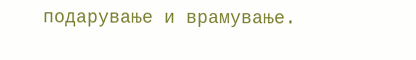подарување и врамување.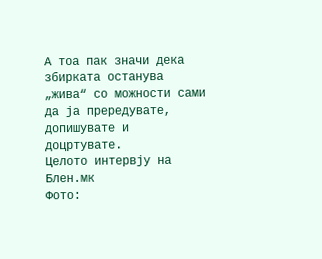А тоа пак значи дека збирката останува „жива“ со можности сами да ја прередувате, допишувате и доцртувате.
Целото интервју на Блен.мк
Фото: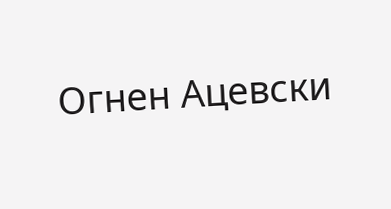Огнен Ацевски